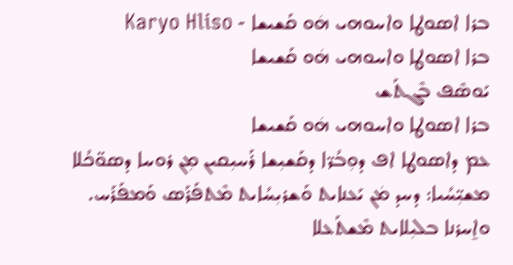ܒܪܐ ܐܣܘܛܐ ܘܐܚܘܗܝ ܗܿܘ ܩܰܫܝܫܐ - Karyo Hliso
ܒܪܐ ܐܣܘܛܐ ܘܐܚܘܗܝ ܗܿܘ ܩܰܫܝܫܐ
ܝܰܘܣܶܦ ܒܶܓܬܰܫ
ܒܪܐ ܐܣܘܛܐ ܘܐܚܘܗܝ ܗܿܘ ܩܰܫܝܫܐ
ܥܡ ܕܐܣܘܛܐ ܐܦ ܕܘܼܒܳܪ̈ܐ ܕܩܰܫܝܼܫܐ ܪܰܚܝܼܩܝܢ ܡܼܢ ܪܘܚܐ ܕܣܘ̈ܟܳܠܐ ܡܫܝܼ̈ܚܳܝܐ: ܕܚܕ ܡܿܢ ܝܰܥܢܐܝܬ ܘܰܫܪܝܼܚܳܐܝܬ ܡܶܬܦܰܪܰܣ ܘܰܡܦܰܪܰܚ. ܘܐ̱ܚܪܢܐ ܒܠܝܼܠܐܝܬ ܡܶܫܬܰܥܠܐ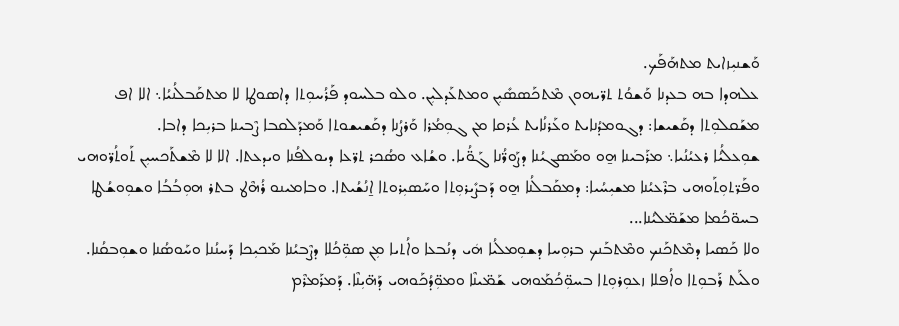ܘܰܫܢܝܼܙܐܝܬ ܡܬܗܰܦܰܟ.
ܥܠܗܕܐ ܒܗ ܒܥܕܢܐ ܘܰܫܘܳܬ ܬܪ̈ܝܗܘܢ ܡܶܬܟܰܣܣܺܝܼܢ ܘܡܬܥܰܕܠܝܼܢ. ܘܠܘ ܒܠܚܘܕ ܦܰܪܳܚܘܼܬܐ ܕܐܣܘܛܐ ܠܐ ܡܬܩܰܒܠܳܢܝܳܐ܆ ܐܠܐ ܐܦ ܡܫܰܩܠܘܼܬܐ ܕܩܰܫܝܫܐ: ܕܓܘܡܕܳܢܐܝܬ ܘܥܰܪܢܳܐܝܬ ܥܳܪܩܐ ܡܢ ܓܘܼܡܳܪܐ ܘܰܪܨܳܢܐ ܕܩܰܫܝܫܘܬܐ ܘܰܡܕܰܠܩܒܐ ܨܶܒܝܢܐ ܒܪܝܼܟܐ ܕܐܒܐ.
ܫܘܼܥܠܳܝܳܐ ܪܥܝܳܢܳܝܐ܆ ܡܪܰܒܝܢܐ ܗ̱ܘ ܘܡܰܣܓܝܳܢܐ ܕܨܰܘܪ̈ܳܢܐ ܓܰܘ̈ܳܝܐ. ܘܫܳܐܥ ܘܣܳܟܪ ܬܪ̈ܥܐ ܕܝܘܠܦܳܢܐ ܘܝܕܥܬܐ. ܐܠܐ ܠܐ ܡܶܫܬܰܟܚܝܼܢ ܬܰܘܬܳܪ̈ܘܗܝ ܘܦܰܪ̈ܬܘܼܬܰܘܗܝ ܒܪܶܥܝܳܢܐ ܡܫܝܼܚܳܝܐ: ܕܡܩܰܒܠܳܢܐ ܗ̱ܘ ܕܰܒܨܺܝܪܘܼܬܐ ܘܚܰܣܝܼܪܘܬܐ ܐ̱ܢܳܫܳܝܬܐ. ܘܒܐܡܝܢܘ ܪܳܗܶܛ ܒܬܪ ܗܘܼܒܳܒܳܐ ܘܫܘܼܘܫܳܛܐ ܒܚܘ̈ܟܳܡܐ ܡܫܰܡ̈ܠܝܳܢܐ...
ܘܠܐ ܟܰܣܝܐ ܕܡܶܬܟܰܢܟ ܘܡܶܬܒܰܢܟ ܒܪܘܼܚܐ ܕܫܘܼܡܠܳܝܐ ܗܿܝ ܕܢܳܒܥܐ ܘܐܳܬܝܐ ܡܼܢ ܣܘܼ̈ܟܳܠܐ ܕܨܶܒܝܳܢܐ ܡܰܟܝܼܟܐ ܕܰܚܢܳܢܐ ܘܚܰܘܣܳܢܐ ܘܫܘܼܒܩܳܢܐ. ܘܠܰܝܬ ܪܰܒܘܼܬܐ ܘܐܳܦܠܐ ܙܥܘܼܪܘܼܬܐ ܒܚܘܼ̈ܟܳܡܰܘܗܝ ܫܰܡ̈ܝܢܶܐ ܘܡܘܼ̈ܕܳܟܰܘܗܝ ܕܰܗ̈ܝܼܢܶܐ. ܕܰܡܪܰܡܪܶܡ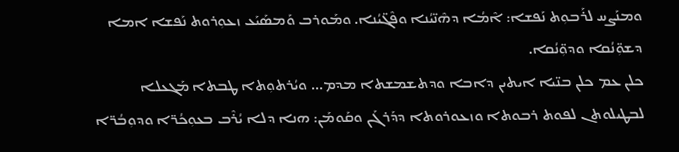ܘܡܢܰܨܚ ܠܪܰܒܘܼܬ ܢܰܦܫܐ: ܐܶܡܳܐ ܕܗܶܢ̈ܝܳܢܐ ܘܦܶܓ̈ܝܳܢܐ. ܘܡܰܘܪܒ ܘܰܡܣܰܝܰܥ ܙܥܘܼܪܘܬ ܢܰܦܫܐ ܐܡܐ ܕܫܘܼ̈ܢܳܩܐ ܘܕܘܼ̈ܢܳܩܐ.
ܟܠܢ ܥܡ ܟܠܢ ܒܢ̈ܝܐ ܐܝܬܝܢ ܕܐܒܐ ܘܕܬܫܡܫܬܐ ܡܕܡ... ܘܝܳܪܬܘܼܬܐ ܛܒܬܐ ܡܰܓܥܠܐ ܠܒܛܝܠܘܬܢ ܠܦܘܬ ܪܒܘܬܐ ܘܙܥܘܪܘܬܐ ܕܕܰܪܓܰܢ ܘܩܰܘܡܰܢ: ܗܢܐ ܕܠܐ ܝܳܪܶܒ ܒܥܘܼܟܳܪ̈ܐ ܘܕܘܼܒܳܪ̈ܐ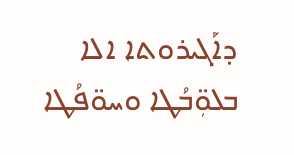ܕܐܰܓܝܪܘܬܐ ܐܠܐ ܒܠܘܼ̈ܒܳܛܐ ܘܚܘ̈ܦܳܛܐ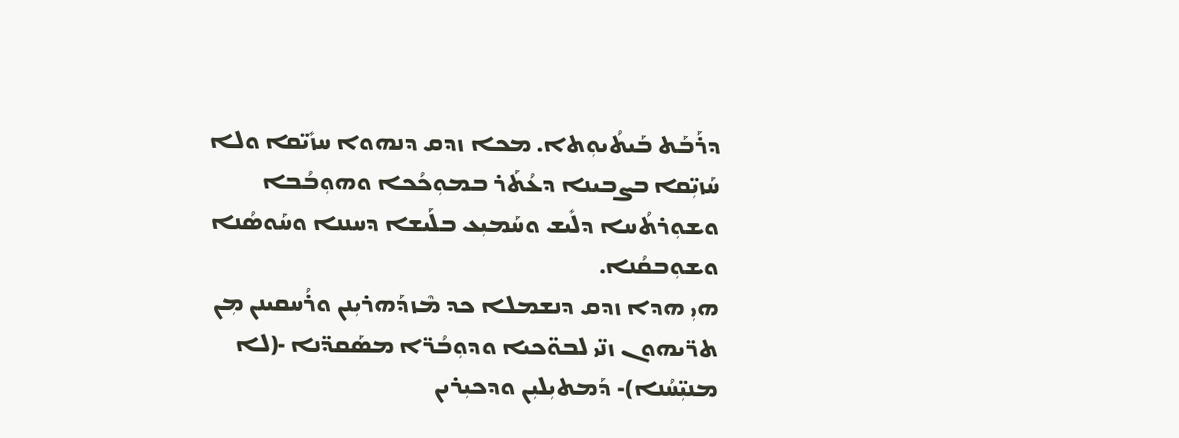ܕܪܰܒܰܬ ܒܰܝܬܳܝܘܼܬܐ. ܡܟܐ ܙܕܩ ܕܢܗܘܐ ܚܙܺܝ̈ܩܐ ܘܠܐ ܚܰܙܝܼ̈ܩܐ ܒܨܒܝܢܐ ܕܥܳܬܰܪ ܒܡܘܼܟܳܟܐ ܘܗܘܼܒܳܒܐ ܘܫܘܼܪܬܳܚܐ ܕܠܺܝܫ ܘܚܰܡܝܼܥ ܒܠܰܝܫܐ ܕܚܢܢܐ ܘܚܰܘܣܳܢܐ ܘܫܘܼܒܩܳܢܐ.
ܗܝܼ ܗܕܐ ܙܕܩ ܕܢܫܡܠܐ ܟܕ ܡܶܙܕܰܗܪܝܼܢܢ ܘܪܳܚܩܝܢܢ ܡܼܢ ܬܪ̈ܝܗܘܢ ܙܢ̈ܝ ܠܒܘ̈ܟܝܐ ܘܕܘܼܒܳܪ̈ܐ ܡܣܰܩܕ̈ܢܐ -(ܠܐ ܡܢܝܼ̈ܚܳܢܐ)- ܕܰܡܬܝܼܠܝܼܢ ܘܕܟܝܼܪܝܢ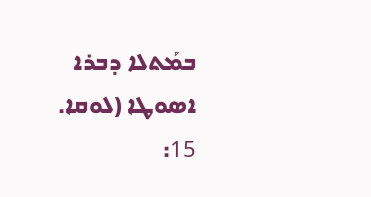ܒܡܰܬܠܐ ܕܒܪܐ ܐܣܘܛܐ (ܠܘܩܐ. 15: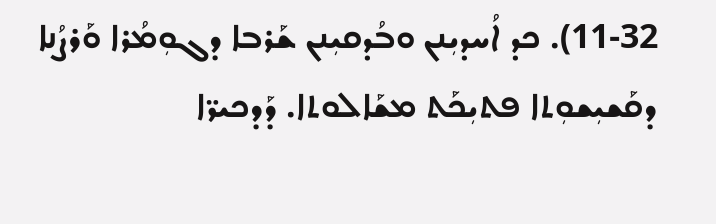11-32). ܟܕ ܐܳܚܕܝܼܢܢ ܘܒܳܕܩܝܼܢܢ ܫܰܪܒܐ ܕܓܘܼܡܳܪܐ ܘܰܪܨܳܢܐ ܕܩܰܫܝܼܫܘܼܬܐ ܦܬܝܼܟܰܬ ܡܫܰܐܠܘܬܐ. ܕܰܕܟܝܪ̈ܐ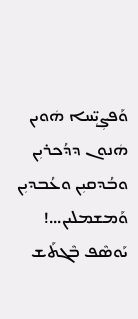ܘܰܦܨܼܝܼ̈ܚܐ ܗܿܘܝܢ ܗܿܢܘܢ ܕܕܳܟܪܝܼܢ ܘܒܳܕܩܝܼܢ ܘܥܳܒܕܝܼܢ ܘܰܡܫܡܠܝܢ...!
ܝܰܘܣܶܦ ܒܶܓܬܰܫ